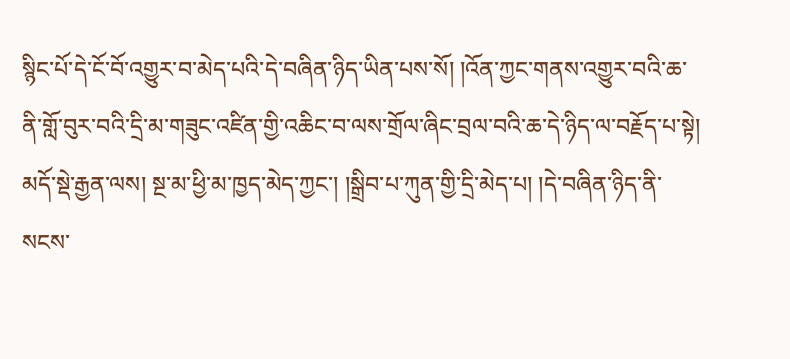སྙིང་པོ་དེ་ངོ་བོ་འགྱུར་བ་མེད་པའི་དེ་བཞིན་ཉིད་ཡིན་པས་སོ། །འོན་ཀྱང་གནས་འགྱུར་བའི་ཆ་ནི་གློ་བུར་བའི་དྲི་མ་གཟུང་འཛིན་གྱི་འཆིང་བ་ལས་གྲོལ་ཞིང་བྲལ་བའི་ཆ་དེ་ཉིད་ལ་བརྗོད་པ་སྟེ། མདོ་སྡེ་རྒྱན་ལས། སྔ་མ་ཕྱི་མ་ཁྱད་མེད་ཀྱང་། །སྒྲིབ་པ་ཀུན་གྱི་དྲི་མེད་པ། །དེ་བཞིན་ཉིད་ནི་སངས་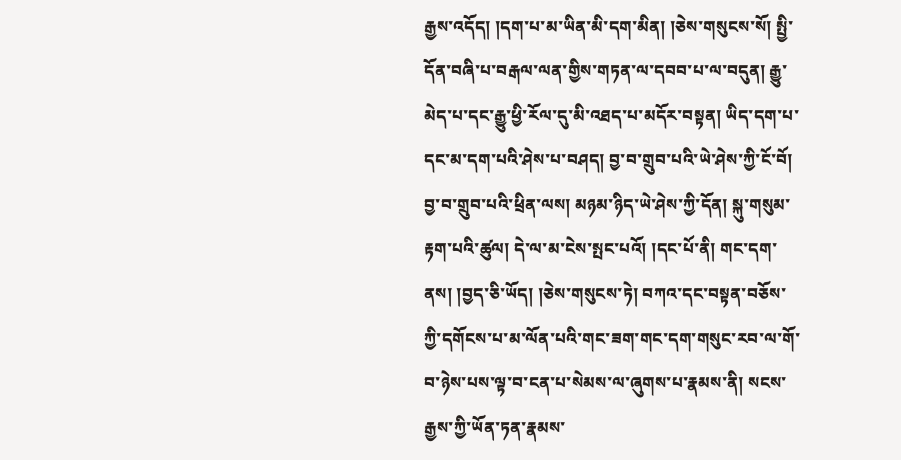རྒྱས་འདོད། །དག་པ་མ་ཡིན་མི་དག་མིན། །ཅེས་གསུངས་སོ། སྤྱི་དོན་བཞི་པ་བརྒལ་ལན་གྱིས་གཏན་ལ་དབབ་པ་ལ་བདུན། རྒྱུ་མེད་པ་དང་རྒྱུ་ཕྱི་རོལ་དུ་མི་འཐད་པ་མདོར་བསྟན། ཡིད་དག་པ་དང་མ་དག་པའི་ཤེས་པ་བཤད། བྱ་བ་གྲུབ་པའི་ཡེ་ཤེས་ཀྱི་ངོ་བོ། བྱ་བ་གྲུབ་པའི་ཕྲིན་ལས། མཉམ་ཉིད་ཡེ་ཤེས་ཀྱི་དོན། སྐུ་གསུམ་རྟག་པའི་ཚུལ། དེ་ལ་མ་ངེས་སྤང་པའོ། །དང་པོ་ནི། གང་དག་ནས། །བྱད་ཅི་ཡོད། །ཅེས་གསུངས་ཏེ། བཀའ་དང་བསྟན་བཅོས་ཀྱི་དགོངས་པ་མ་ལོན་པའི་གང་ཟག་གང་དག་གསུང་རབ་ལ་གོ་བ་ཉེས་པས་ལྟ་བ་ངན་པ་སེམས་ལ་ཞུགས་པ་རྣམས་ནི། སངས་རྒྱས་ཀྱི་ཡོན་ཏན་རྣམས་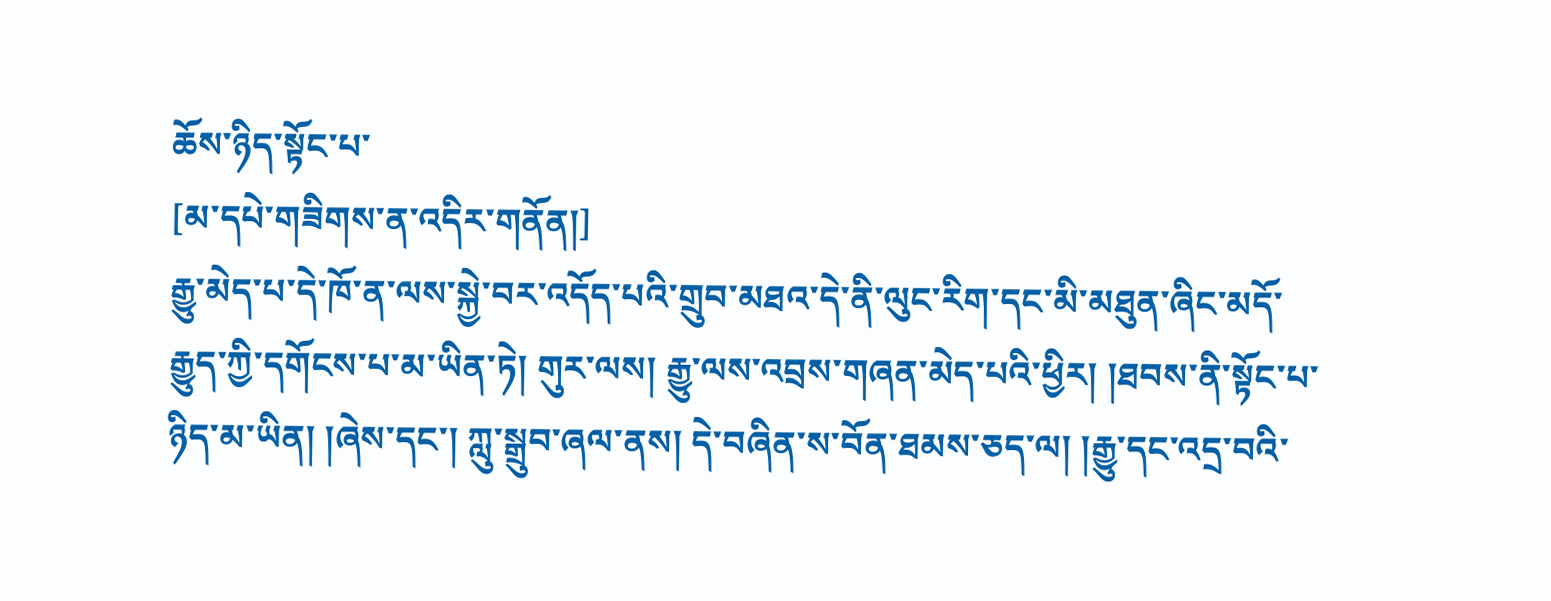ཆོས་ཉིད་སྟོང་པ་
[མ་དཔེ་གཟིགས་ན་འདིར་གནོན།]
རྒྱུ་མེད་པ་དེ་ཁོ་ན་ལས་སྐྱེ་བར་འདོད་པའི་གྲུབ་མཐའ་དེ་ནི་ལུང་རིག་དང་མི་མཐུན་ཞིང་མདོ་རྒྱུད་ཀྱི་དགོངས་པ་མ་ཡིན་ཏེ། གུར་ལས། རྒྱུ་ལས་འབྲས་གཞན་མེད་པའི་ཕྱིར། །ཐབས་ནི་སྟོང་པ་ཉིད་མ་ཡིན། །ཞེས་དང་། ཀླུ་སྒྲུབ་ཞལ་ནས། དེ་བཞིན་ས་བོན་ཐམས་ཅད་ལ། །རྒྱུ་དང་འདྲ་བའི་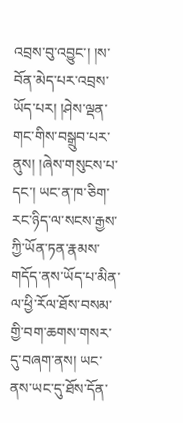འབྲས་བུ་འབྱུང་། །ས་བོན་མེད་པར་འབྲས་ཡོད་པར། །ཤེས་ལྡན་གང་གིས་བསྒྲུབ་པར་ནུས། །ཞེས་གསུངས་པ་དང་། ཡང་ན་ཁ་ཅིག་རང་ཉིད་ལ་སངས་རྒྱས་ཀྱི་ཡོན་ཏན་རྣམས་གདོད་ནས་ཡོད་པ་མིན་ལ་ཕྱི་རོལ་ཐོས་བསམ་གྱི་བག་ཆགས་གསར་དུ་བཞག་ནས། ཡང་ནས་ཡང་དུ་ཐོས་དོན་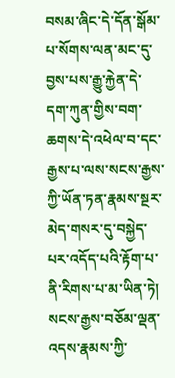བསམ་ཞིང་དེ་དོན་སྒོམ་པ་སོགས་ལན་མང་དུ་བྱས་པས་རྒྱུ་རྐྱེན་དེ་དག་ཀུན་གྱིས་བག་ཆགས་དེ་འཕེལ་བ་དང་རྒྱས་པ་ལས་སངས་རྒྱས་ཀྱི་ཡོན་ཏན་རྣམས་སྔར་མེད་གསར་དུ་བསྐྱེད་པར་འདོད་པའི་རྟོག་པ་ནི་རིགས་པ་མ་ཡིན་ཏེ། སངས་རྒྱས་བཅོམ་ལྡན་འདས་རྣམས་ཀྱི་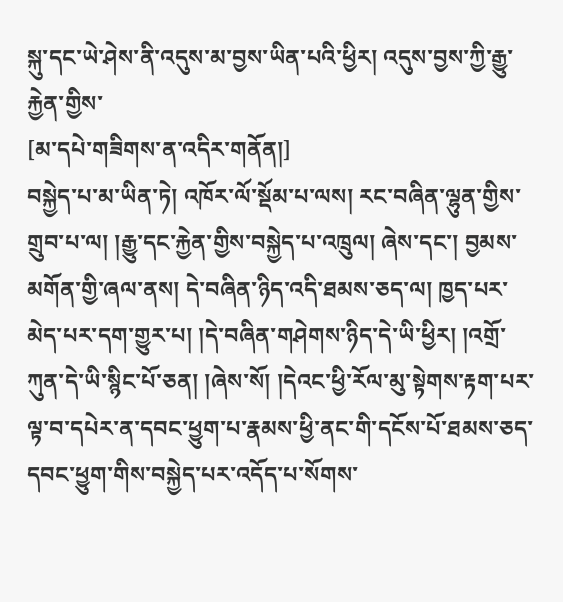སྐུ་དང་ཡེ་ཤེས་ནི་འདུས་མ་བྱས་ཡིན་པའི་ཕྱིར། འདུས་བྱས་ཀྱི་རྒྱུ་རྐྱེན་གྱིས་
[མ་དཔེ་གཟིགས་ན་འདིར་གནོན།]
བསྐྱེད་པ་མ་ཡིན་ཏེ། འཁོར་ལོ་སྡོམ་པ་ལས། རང་བཞིན་ལྷུན་གྱིས་གྲུབ་པ་ལ། །རྒྱུ་དང་རྐྱེན་གྱིས་བསྐྱེད་པ་འཁྲུལ། ཞེས་དང་། བྱམས་མགོན་གྱི་ཞལ་ནས། དེ་བཞིན་ཉིད་འདི་ཐམས་ཅད་ལ། ཁྱད་པར་མེད་པར་དག་གྱུར་པ། །དེ་བཞིན་གཤེགས་ཉིད་དེ་ཡི་ཕྱིར། །འགྲོ་ཀུན་དེ་ཡི་སྙིང་པོ་ཅན། །ཞེས་སོ། །དེའང་ཕྱི་རོལ་མུ་སྟེགས་རྟག་པར་ལྟ་བ་དཔེར་ན་དབང་ཕྱུག་པ་རྣམས་ཕྱི་ནང་གི་དངོས་པོ་ཐམས་ཅད་དབང་ཕྱུག་གིས་བསྐྱེད་པར་འདོད་པ་སོགས་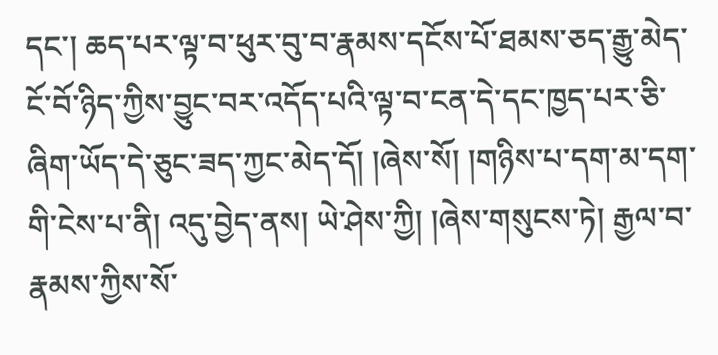དང་། ཆད་པར་ལྟ་བ་ཕུར་བུ་བ་རྣམས་དངོས་པོ་ཐམས་ཅད་རྒྱུ་མེད་ངོ་བོ་ཉིད་ཀྱིས་བྱུང་བར་འདོད་པའི་ལྟ་བ་ངན་དེ་དང་ཁྱད་པར་ཅི་ཞིག་ཡོད་དེ་ཅུང་ཟད་ཀྱང་མེད་དོ། །ཞེས་སོ། །གཉིས་པ་དག་མ་དག་གི་ངེས་པ་ནི། འདུ་བྱེད་ནས། ཡེ་ཤེས་ཀྱི། །ཞེས་གསུངས་ཏེ། རྒྱལ་བ་རྣམས་ཀྱིས་སོ་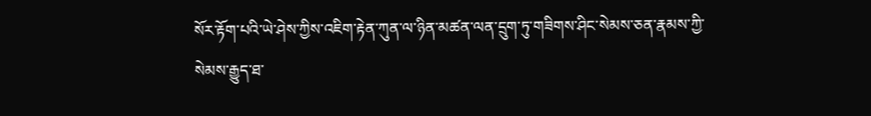སོར་རྟོག་པའི་ཡེ་ཤེས་ཀྱིས་འཇིག་རྟེན་ཀུན་ལ་ཉིན་མཚན་ལན་དྲུག་ཏུ་གཟིགས་ཤིང་སེམས་ཅན་རྣམས་ཀྱི་སེམས་རྒྱུད་ཐ་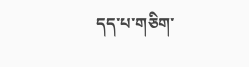དད་པ་གཅིག་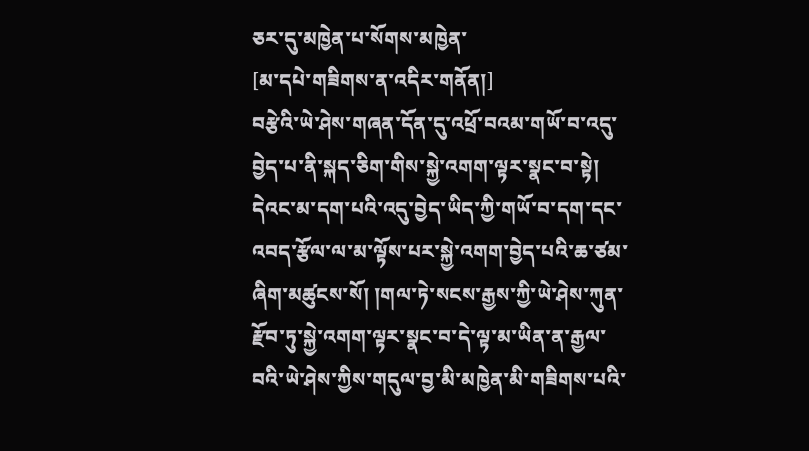ཅར་དུ་མཁྱེན་པ་སོགས་མཁྱེན་
[མ་དཔེ་གཟིགས་ན་འདིར་གནོན།]
བརྩེའི་ཡེ་ཤེས་གཞན་དོན་དུ་འཕྲོ་བའམ་གཡོ་བ་འདུ་བྱེད་པ་ནི་སྐད་ཅིག་གིས་སྐྱེ་འགག་ལྟར་སྣང་བ་སྟེ། དེའང་མ་དག་པའི་འདུ་བྱེད་ཡིད་ཀྱི་གཡོ་བ་དག་དང་འབད་རྩོལ་ལ་མ་ལྟོས་པར་སྐྱེ་འགག་བྱེད་པའི་ཆ་ཙམ་ཞིག་མཚུངས་སོ། །གལ་ཏེ་སངས་རྒྱས་ཀྱི་ཡེ་ཤེས་ཀུན་རྫོབ་ཏུ་སྐྱེ་འགག་ལྟར་སྣང་བ་དེ་ལྟ་མ་ཡིན་ན་རྒྱལ་བའི་ཡེ་ཤེས་ཀྱིས་གདུལ་བྱ་མི་མཁྱེན་མི་གཟིགས་པའི་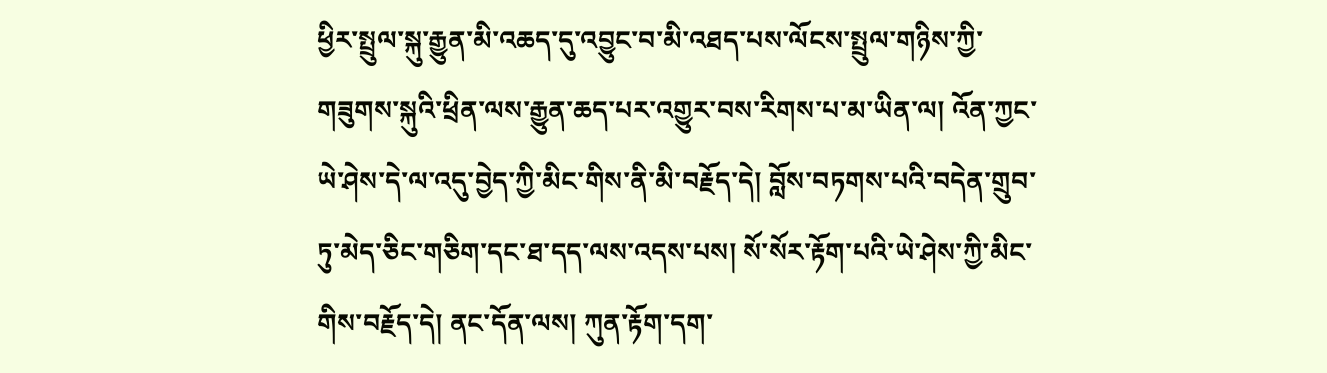ཕྱིར་སྤྲུལ་སྐུ་རྒྱུན་མི་འཆད་དུ་འབྱུང་བ་མི་འཐད་པས་ལོངས་སྤྲུལ་གཉིས་ཀྱི་གཟུགས་སྐུའི་ཕྲིན་ལས་རྒྱུན་ཆད་པར་འགྱུར་བས་རིགས་པ་མ་ཡིན་ལ། འོན་ཀྱང་ཡེ་ཤེས་དེ་ལ་འདུ་བྱེད་ཀྱི་མིང་གིས་ནི་མི་བརྗོད་དེ། བློས་བཏགས་པའི་བདེན་གྲུབ་ཏུ་མེད་ཅིང་གཅིག་དང་ཐ་དད་ལས་འདས་པས། སོ་སོར་རྟོག་པའི་ཡེ་ཤེས་ཀྱི་མིང་གིས་བརྗོད་དེ། ནང་དོན་ལས། ཀུན་རྟོག་དག་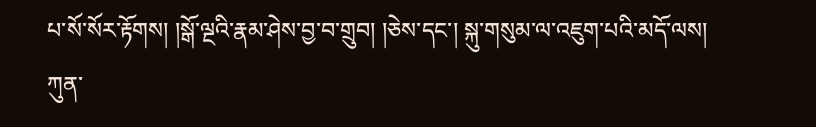པ་སོ་སོར་རྟོགས། །སྒོ་ལྔའི་རྣམ་ཤེས་བྱ་བ་གྲུབ། །ཅེས་དང་། སྐུ་གསུམ་ལ་འཇུག་པའི་མདོ་ལས། ཀུན་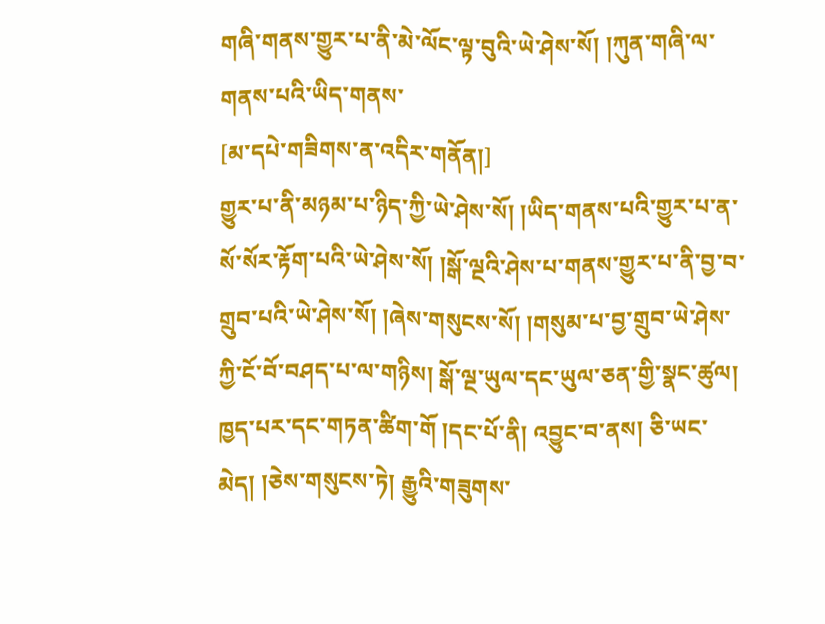གཞི་གནས་གྱུར་པ་ནི་མེ་ལོང་ལྟ་བུའི་ཡེ་ཤེས་སོ། །ཀུན་གཞི་ལ་གནས་པའི་ཡིད་གནས་
[མ་དཔེ་གཟིགས་ན་འདིར་གནོན།]
གྱུར་པ་ནི་མཉམ་པ་ཉིད་ཀྱི་ཡེ་ཤེས་སོ། །ཡིད་གནས་པའི་གྱུར་པ་ན་སོ་སོར་རྟོག་པའི་ཡེ་ཤེས་སོ། །སྒོ་ལྔའི་ཤེས་པ་གནས་གྱུར་པ་ནི་བྱ་བ་གྲུབ་པའི་ཡེ་ཤེས་སོ། །ཞེས་གསུངས་སོ། །གསུམ་པ་བྱ་གྲུབ་ཡེ་ཤེས་ཀྱི་ངོ་བོ་བཤད་པ་ལ་གཉིས། སྒོ་ལྔ་ཡུལ་དང་ཡུལ་ཅན་གྱི་སྣང་ཚུལ། ཁྱད་པར་དང་གཏན་ཚིག་གོ །དང་པོ་ནི། འབྱུང་བ་ནས། ཅི་ཡང་མེད། །ཅེས་གསུངས་ཏེ། རྒྱུའི་གཟུགས་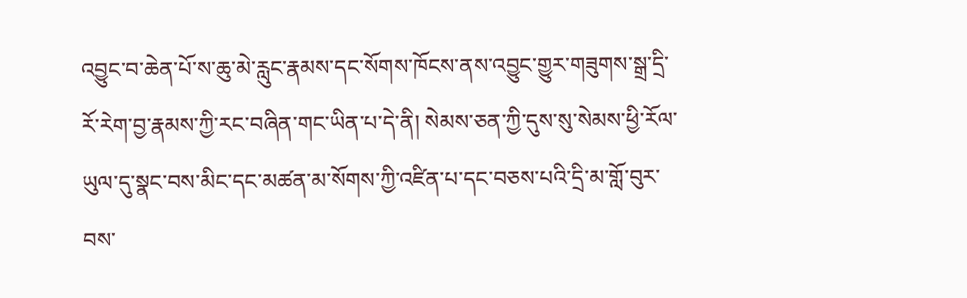འབྱུང་བ་ཆེན་པོ་ས་ཆུ་མེ་རླུང་རྣམས་དང་སོགས་ཁོངས་ནས་འབྱུང་གྱུར་གཟུགས་སྒྲ་དྲི་རོ་རེག་བྱ་རྣམས་ཀྱི་རང་བཞིན་གང་ཡིན་པ་དེ་ནི། སེམས་ཅན་ཀྱི་དུས་སུ་སེམས་ཕྱི་རོལ་ཡུལ་དུ་སྣང་བས་མིང་དང་མཚན་མ་སོགས་ཀྱི་འཛིན་པ་དང་བཅས་པའི་དྲི་མ་གློ་བུར་བས་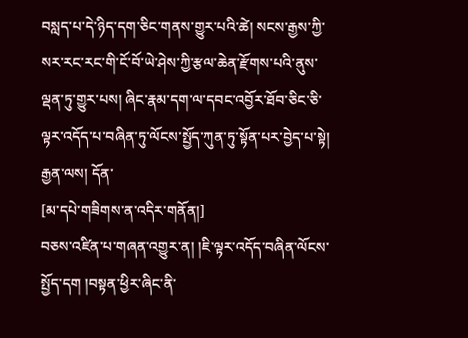བསླད་པ་དེ་ཉིད་དག་ཅིང་གནས་གྱུར་པའི་ཚེ། སངས་རྒྱས་ཀྱི་སར་རང་རང་གི་ངོ་བོ་ཡེ་ཤེས་ཀྱི་རྩལ་ཆེན་རྫོགས་པའི་ནུས་ལྡན་ཏུ་གྱུར་པས། ཞིང་རྣམ་དག་ལ་དབང་འབྱོར་ཐོབ་ཅིང་ཅི་ལྟར་འདོད་པ་བཞིན་ཏུ་ལོངས་སྤྱོད་ཀུན་ཏུ་སྟོན་པར་བྱེད་པ་སྟེ། རྒྱན་ལས། དོན་
[མ་དཔེ་གཟིགས་ན་འདིར་གནོན།]
བཅས་འཛིན་པ་གཞན་འགྱུར་ན། །ཇི་ལྟར་འདོད་བཞིན་ལོངས་སྤྱོད་དག །བསྟན་ཕྱིར་ཞིང་ནི་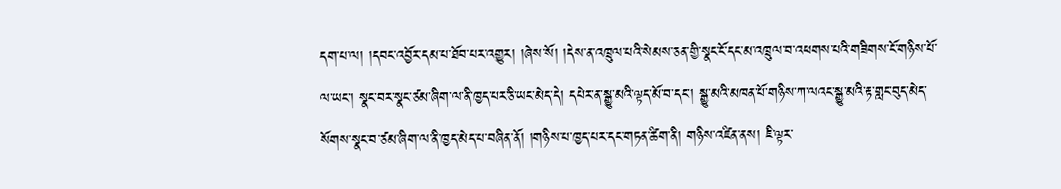དག་པ་ལ། །དབང་འབྱོར་དམ་པ་ཐོབ་པར་འགྱུར། །ཞེས་སོ། །དེས་ན་འཁྲུལ་པའི་སེམས་ཅན་གྱི་སྣང་ངོ་དང་མ་འཁྲུལ་བ་འཕགས་པའི་གཟིགས་ངོ་གཉིས་པོ་ལ་ཡང་། སྣང་བར་སྣང་ཙམ་ཞིག་ལ་ནི་ཁྱད་པར་ཅི་ཡང་མེད་དེ། དཔེར་ན་སྒྱུ་མའི་ལྟད་མོ་བ་དང་། སྒྱུ་མའི་མཁན་པོ་གཉིས་ཀ་ལའང་སྒྱུ་མའི་རྟ་གླང་བུད་མེད་སོགས་སྣང་བ་ཙམ་ཞིག་ལ་ནི་ཁྱད་མེད་པ་བཞིན་ནོ། །གཉིས་པ་ཁྱད་པར་དང་གཏན་ཚིག་ནི། གཉིས་འཛིན་ནས། ཇི་ལྟར་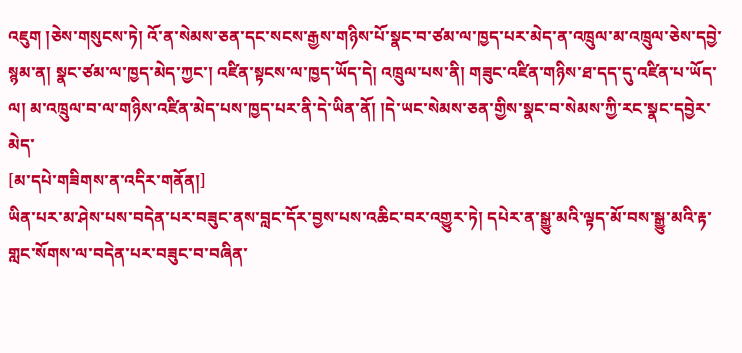འཇུག །ཅེས་གསུངས་ཏེ། འོ་ན་སེམས་ཅན་དང་སངས་རྒྱས་གཉིས་པོ་སྣང་བ་ཙམ་ལ་ཁྱད་པར་མེད་ན་འཁྲུལ་མ་འཁྲུལ་ཅེས་དབྱེ་སྙམ་ན། སྣང་ཙམ་ལ་ཁྱད་མེད་ཀྱང་། འཛིན་སྟངས་ལ་ཁྱད་ཡོད་དེ། འཁྲུལ་པས་ནི། གཟུང་འཛིན་གཉིས་ཐ་དད་དུ་འཛིན་པ་ཡོད་ལ། མ་འཁྲུལ་བ་ལ་གཉིས་འཛིན་མེད་པས་ཁྱད་པར་ནི་དེ་ཡིན་ནོ། །དེ་ཡང་སེམས་ཅན་གྱིས་སྣང་བ་སེམས་ཀྱི་རང་སྣང་དབྱེར་མེད་
[མ་དཔེ་གཟིགས་ན་འདིར་གནོན།]
ཡིན་པར་མ་ཤེས་པས་བདེན་པར་བཟུང་ནས་བླང་དོར་བྱས་པས་འཆིང་བར་འགྱུར་ཏེ། དཔེར་ན་སྒྱུ་མའི་ལྟད་མོ་བས་སྒྱུ་མའི་རྟ་གླང་སོགས་ལ་བདེན་པར་བཟུང་བ་བཞིན་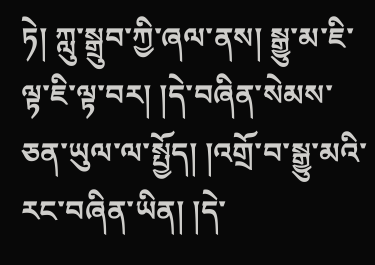ཏེ། ཀླུ་སྒྲུབ་ཀྱི་ཞལ་ནས། སྒྱུ་མ་ཇི་ལྟ་ཇི་ལྟ་བར། །དེ་བཞིན་སེམས་ཅན་ཡུལ་ལ་སྤྱོད། །འགྲོ་བ་སྒྱུ་མའི་རང་བཞིན་ཡིན། །དེ་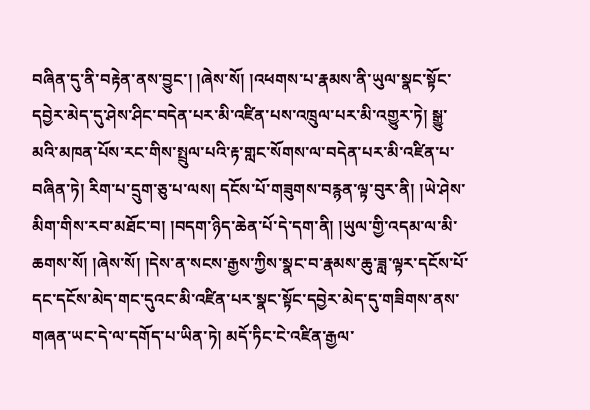བཞིན་དུ་ནི་བརྟེན་ནས་བྱུང་། །ཞེས་སོ། །འཕགས་པ་རྣམས་ནི་ཡུལ་སྣང་སྟོང་དབྱེར་མེད་དུ་ཤེས་ཤིང་བདེན་པར་མི་འཛིན་པས་འཁྲུལ་པར་མི་འགྱུར་ཏེ། སྒྱུ་མའི་མཁན་པོས་རང་གིས་སྤྲུལ་པའི་རྟ་གླང་སོགས་ལ་བདེན་པར་མི་འཛིན་པ་བཞིན་ཏེ། རིག་པ་དྲུག་ཅུ་པ་ལས། དངོས་པོ་གཟུགས་བརྙན་ལྟ་བུར་ནི། །ཡེ་ཤེས་མིག་གིས་རབ་མཐོང་བ། །བདག་ཉིད་ཆེན་པོ་དེ་དག་ནི། །ཡུལ་གྱི་འདམ་ལ་མི་ཆགས་སོ། །ཞེས་སོ། །དེས་ན་སངས་རྒྱས་ཀྱིས་སྣང་བ་རྣམས་ཆུ་ཟླ་ལྟར་དངོས་པོ་དང་དངོས་མེད་གང་དུའང་མི་འཛིན་པར་སྣང་སྟོང་དབྱེར་མེད་དུ་གཟིགས་ནས་གཞན་ཡང་དེ་ལ་དགོད་པ་ཡིན་ཏེ། མདོ་ཏིང་ངེ་འཛིན་རྒྱལ་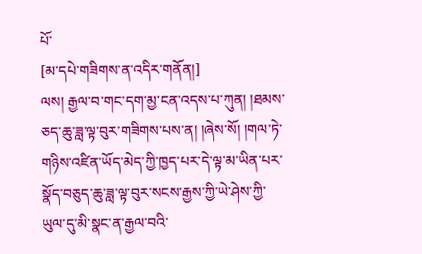པོ་
[མ་དཔེ་གཟིགས་ན་འདིར་གནོན།]
ལས། རྒྱལ་བ་གང་དག་མྱ་ངན་འདས་པ་ཀུན། །ཐམས་ཅད་ཆུ་ཟླ་ལྟ་བུར་གཟིགས་པས་ན། །ཞེས་སོ། །གལ་ཏེ་གཉིས་འཛིན་ཡོད་མེད་ཀྱི་ཁྱད་པར་དེ་ལྟ་མ་ཡིན་པར་སྣོད་བཅུད་ཆུ་ཟླ་ལྟ་བུར་སངས་རྒྱས་ཀྱི་ཡེ་ཤེས་ཀྱི་ཡུལ་དུ་མི་སྣང་ན་རྒྱལ་བའི་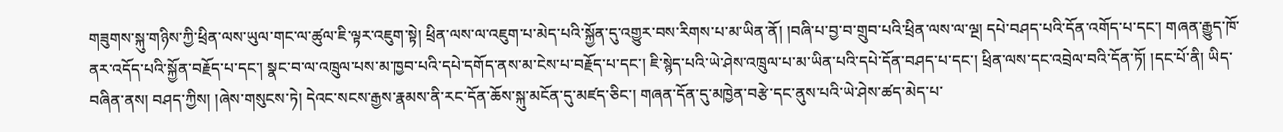གཟུགས་སྐུ་གཉིས་ཀྱི་ཕྲིན་ལས་ཡུལ་གང་ལ་ཚུལ་ཇི་ལྟར་འཇུག་སྟེ། ཕྲིན་ལས་ལ་འཇུག་པ་མེད་པའི་སྐྱོན་དུ་འགྱུར་བས་རིགས་པ་མ་ཡིན་ནོ། །བཞི་པ་བྱ་བ་གྲུབ་པའི་ཕྲིན་ལས་ལ་ལྔ། དཔེ་བཤད་པའི་དོན་འགོད་པ་དང་། གཞན་རྒྱུད་ཁོ་ནར་འདོད་པའི་སྐྱོན་བརྗོད་པ་དང་། སྣང་བ་ལ་འཁྲུལ་པས་མ་ཁྱབ་པའི་དཔེ་དགོད་ནས་མ་ངེས་པ་བརྗོད་པ་དང་། ཇི་སྙེད་པའི་ཡེ་ཤེས་འཁྲུལ་པ་མ་ཡིན་པའི་དཔེ་དོན་བཤད་པ་དང་། ཕྲིན་ལས་དང་འབྲེལ་བའི་དོན་ཏོ། །དང་པོ་ནི། ཡིད་བཞིན་ནས། བཤད་ཀྱིས། །ཞེས་གསུངས་ཏེ། དེའང་སངས་རྒྱས་རྣམས་ནི་རང་དོན་ཆོས་སྐུ་མངོན་དུ་མཛད་ཅིང་། གཞན་དོན་དུ་མཁྱེན་བརྩེ་དང་ནུས་པའི་ཡེ་ཤེས་ཚད་མེད་པ་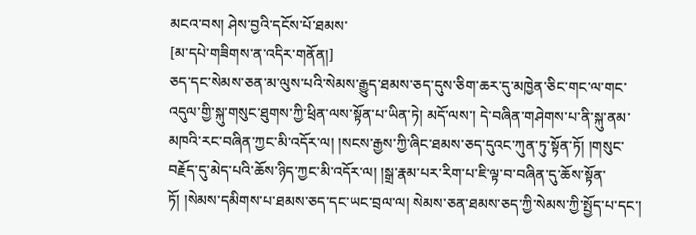མངའ་བས། ཤེས་བྱའི་དངོས་པོ་ཐམས་
[མ་དཔེ་གཟིགས་ན་འདིར་གནོན།]
ཅད་དང་སེམས་ཅན་མ་ལུས་པའི་སེམས་རྒྱུད་ཐམས་ཅད་དུས་ཅིག་ཆར་དུ་མཁྱེན་ཅིང་གང་ལ་གང་འདུལ་གྱི་སྐུ་གསུང་ཐུགས་ཀྱི་ཕྲིན་ལས་སྟོན་པ་ཡིན་ཏེ། མདོ་ལས་། དེ་བཞིན་གཤེགས་པ་ནི་སྐུ་ནམ་མཁའི་རང་བཞིན་ཀྱང་མི་འདོར་ལ། །སངས་རྒྱས་ཀྱི་ཞིང་ཐམས་ཅད་དུའང་ཀུན་ཏུ་སྟོན་ཏོ། །གསུང་བརྗོད་དུ་མེད་པའི་ཆོས་ཉིད་ཀྱང་མི་འདོར་ལ། །སྒྲ་རྣམ་པར་རིག་པ་ཇི་ལྟ་བ་བཞིན་དུ་ཆོས་སྟོན་ཏོ། །སེམས་དམིགས་པ་ཐམས་ཅད་དང་ཡང་བྲལ་ལ། སེམས་ཅན་ཐམས་ཅད་ཀྱི་སེམས་ཀྱི་སྤྱོད་པ་དང་།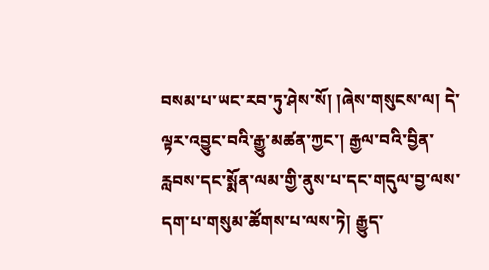བསམ་པ་ཡང་རབ་ཏུ་ཤེས་སོ། །ཞེས་གསུངས་ལ། དེ་ལྟར་འབྱུང་བའི་རྒྱུ་མཚན་ཀྱང་། རྒྱལ་བའི་བྱིན་རླབས་དང་སྨོན་ལམ་གྱི་ནུས་པ་དང་གདུལ་བྱ་ལས་དག་པ་གསུམ་ཚོགས་པ་ལས་ཏེ། རྒྱུད་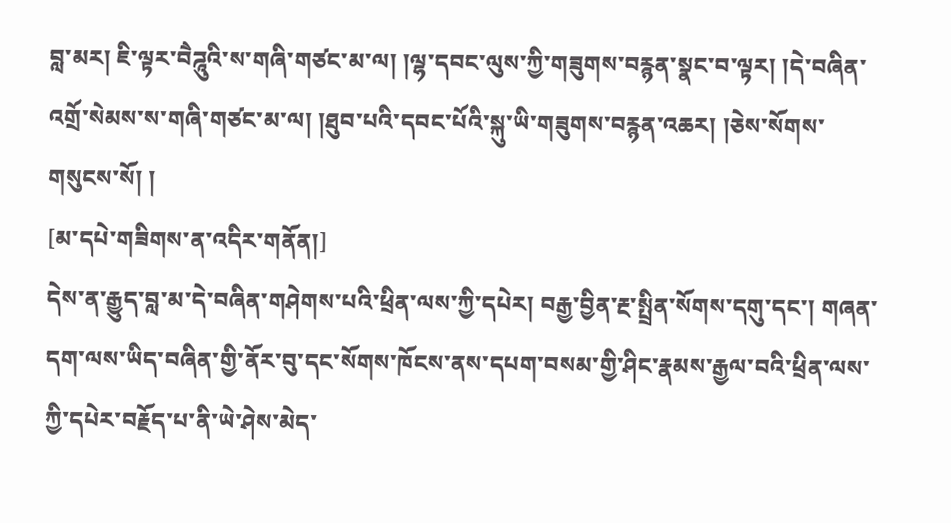བླ་མར། ཇི་ལྟར་བཻཌཱུའི་ས་གཞི་གཙང་མ་ལ། །ལྷ་དབང་ལུས་ཀྱི་གཟུགས་བརྙན་སྣང་བ་ལྟར། །དེ་བཞིན་འགྲོ་སེམས་ས་གཞི་གཙང་མ་ལ། །ཐུབ་པའི་དབང་པོའི་སྐུ་ཡི་གཟུགས་བརྙན་འཆར། །ཅེས་སོགས་གསུངས་སོ། །
[མ་དཔེ་གཟིགས་ན་འདིར་གནོན།]
དེས་ན་རྒྱུད་བླ་མ་དེ་བཞིན་གཤེགས་པའི་ཕྲིན་ལས་ཀྱི་དཔེར། བརྒྱ་བྱིན་རྔ་སྤྲིན་སོགས་དགུ་དང་། གཞན་དག་ལས་ཡིད་བཞིན་གྱི་ནོར་བུ་དང་སོགས་ཁོངས་ནས་དཔག་བསམ་གྱི་ཤིང་རྣམས་རྒྱལ་བའི་ཕྲིན་ལས་ཀྱི་དཔེར་བརྗོད་པ་ནི་ཡེ་ཤེས་མེད་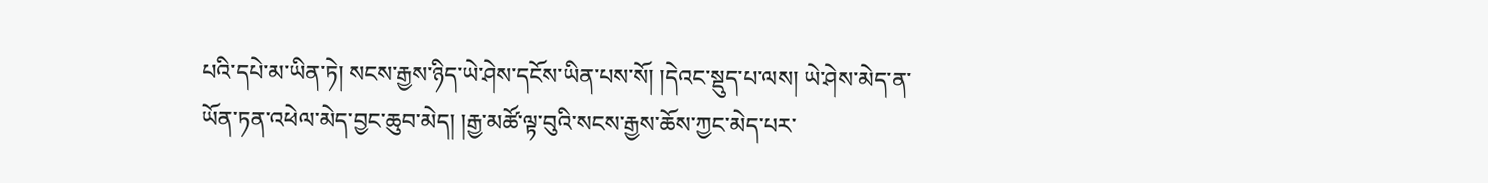པའི་དཔེ་མ་ཡིན་ཏེ། སངས་རྒྱས་ཉིད་ཡེ་ཤེས་དངོས་ཡིན་པས་སོ། །དེའང་སྡུད་པ་ལས། ཡེ་ཤེས་མེད་ན་ཡོན་ཏན་འཕེལ་མེད་བྱང་ཆུབ་མེད། །རྒྱ་མཚོ་ལྟ་བུའི་སངས་རྒྱས་ཆོས་ཀྱང་མེད་པར་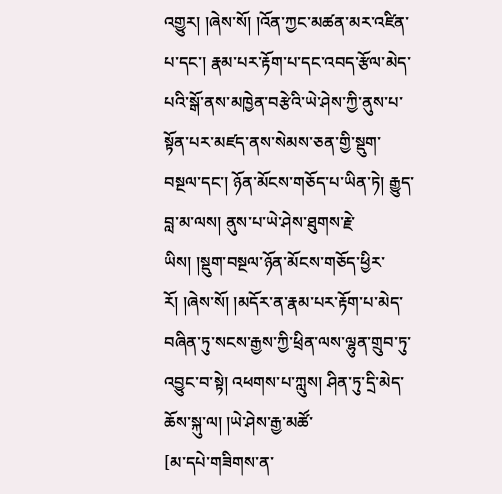འགྱུར། །ཞེས་སོ། །འོན་ཀྱང་མཚན་མར་འཛིན་པ་དང་། རྣམ་པར་རྟོག་པ་དང་འབད་རྩོལ་མེད་པའི་སྒོ་ནས་མཁྱེན་བརྩེའི་ཡེ་ཤེས་ཀྱི་ནུས་པ་སྟོན་པར་མཛད་ནས་སེམས་ཅན་གྱི་སྡུག་བསྔལ་དང་། ཉོན་མོངས་གཅོད་པ་ཡིན་ཏེ། རྒྱུད་བླ་མ་ལས། ནུས་པ་ཡེ་ཤེས་ཐུགས་རྗེ་ཡིས། །སྡུག་བསྔལ་ཉོན་མོངས་གཅོད་ཕྱིར་རོ། །ཞེས་སོ། །མདོར་ན་རྣམ་པར་རྟོག་པ་མེད་བཞིན་ཏུ་སངས་རྒྱས་ཀྱི་ཕྲིན་ལས་ལྷུན་གྲུབ་ཏུ་འབྱུང་བ་སྟེ། འཕགས་པ་ཀླུས། ཤིན་ཏུ་དྲི་མེད་ཆོས་སྐུ་ལ། །ཡེ་ཤེས་རྒྱ་མཚོ་
[མ་དཔེ་གཟིགས་ན་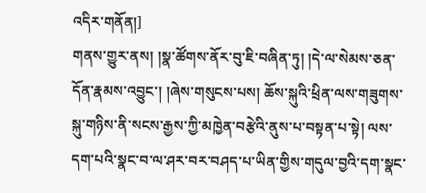འདིར་གནོན།]
གནས་གྱུར་ནས། །སྣ་ཚོགས་ནོར་བུ་ཇི་བཞིན་ཏུ། །དེ་ལ་སེམས་ཅན་དོན་རྣམས་འབྱུང་། །ཞེས་གསུངས་པས། ཆོས་སྐུའི་ཕྲིན་ལས་གཟུགས་སྐུ་གཉིས་ནི་སངས་རྒྱས་ཀྱི་མཁྱེན་བརྩེའི་ནུས་པ་བསྟན་པ་སྟེ། ལས་དག་པའི་སྣང་བ་ལ་ཤར་བར་བཤད་པ་ཡིན་གྱིས་གདུལ་བྱའི་དག་སྣང་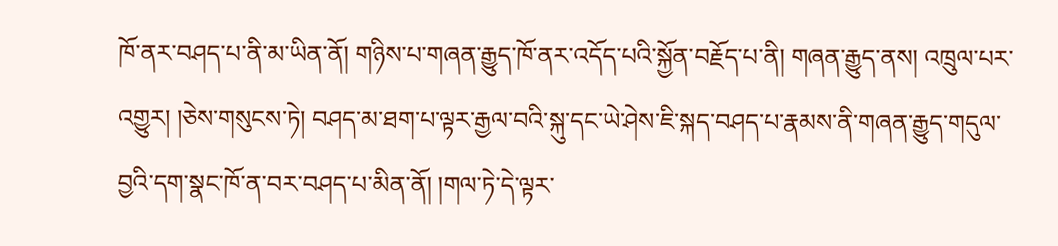ཁོ་ནར་བཤད་པ་ནི་མ་ཡིན་ནོ། གཉིས་པ་གཞན་རྒྱུད་ཁོ་ནར་འདོད་པའི་སྐྱོན་བརྗོད་པ་ནི། གཞན་རྒྱུད་ནས། འཁྲུལ་པར་འགྱུར། །ཅེས་གསུངས་ཏེ། བཤད་མ་ཐག་པ་ལྟར་རྒྱལ་བའི་སྐུ་དང་ཡེ་ཤེས་ཇི་སྐད་བཤད་པ་རྣམས་ནི་གཞན་རྒྱུད་གདུལ་བྱའི་དག་སྣང་ཁོ་ན་བར་བཤད་པ་མིན་ནོ། །གལ་ཏེ་དེ་ལྟར་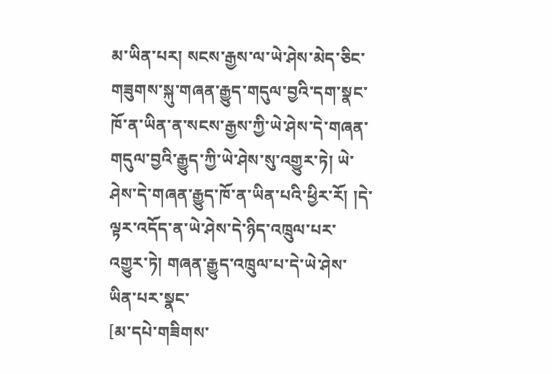མ་ཡིན་པར། སངས་རྒྱས་ལ་ཡེ་ཤེས་མེད་ཅིང་གཟུགས་སྐུ་གཞན་རྒྱུད་གདུལ་བྱའི་དག་སྣང་ཁོ་ན་ཡིན་ན་སངས་རྒྱས་ཀྱི་ཡེ་ཤེས་དེ་གཞན་གདུལ་བྱའི་རྒྱུད་ཀྱི་ཡེ་ཤེས་སུ་འགྱུར་ཏེ། ཡེ་ཤེས་དེ་གཞན་རྒྱུད་ཁོ་ན་ཡིན་པའི་ཕྱིར་རོ། །དེ་ལྟར་འདོད་ན་ཡེ་ཤེས་དེ་ཉིད་འཁྲུལ་པར་འགྱུར་ཏེ། གཞན་རྒྱུད་འཁྲུལ་པ་དེ་ཡེ་ཤེས་ཡིན་པར་སྣང་
[མ་དཔེ་གཟིགས་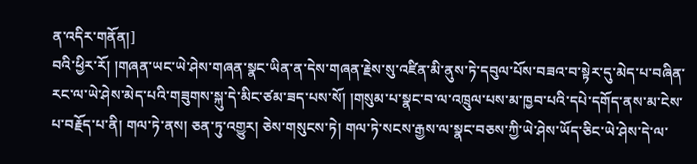ན་འདིར་གནོན།]
བའི་ཕྱིར་རོ། །གཞན་ཡང་ཡེ་ཤེས་གཞན་སྣང་ཡིན་ན་དེས་གཞན་རྗེས་སུ་འཛིན་མི་ནུས་ཏེ་དབུལ་པོས་བཟའ་བ་སྟེར་དུ་མེད་པ་བཞིན་རང་ལ་ཡེ་ཤེས་མེད་པའི་གཟུགས་སྐུ་དེ་མིང་ཙམ་ཟད་པས་སོ། །གསུམ་པ་སྣང་བ་ལ་འཁྲུལ་པས་མ་ཁྱབ་པའི་དཔེ་དགོད་ནས་མ་ངེས་པ་བརྗོད་པ་ནི། གལ་ཏེ་ནས། ཅན་ཏུ་འགྱུར། ཅེས་གསུངས་ཏེ། གལ་ཏེ་སངས་རྒྱས་ལ་སྣང་བཅས་ཀྱི་ཡེ་ཤེས་ཡོད་ཅིང་ཡེ་ཤེས་དེ་ལ་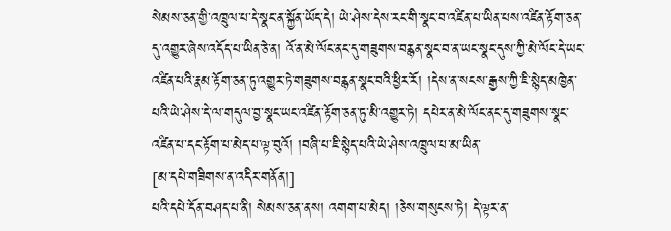སེམས་ཅན་གྱི་འཁྲུལ་པ་དེ་སྣང་ན་སྐྱོན་ཡོད་དེ། ཡེ་ཤེས་དེས་རང་གི་སྣང་བ་འཛིན་པ་ཡིན་པས་འཛིན་རྟོག་ཅན་དུ་འགྱུར་ཞེས་འདོད་པ་ཡིན་ཅེ་ན། འོ་ན་མེ་ལོང་ནང་དུ་གཟུགས་བརྙན་སྣང་བ་ན་ཡང་སྣང་དུས་ཀྱི་མེ་ལོང་དེ་ཡང་འཛིན་པའི་རྣམ་རྟོག་ཅན་ཏུ་འགྱུར་ཏེ་གཟུགས་བརྙན་སྣང་བའི་ཕྱིར་རོ། །དེས་ན་སངས་རྒྱས་ཀྱི་ཇི་སྙེད་མཁྱེན་པའི་ཡེ་ཤེས་དེ་ལ་གདུལ་བྱ་སྣང་ཡང་འཛིན་རྟོག་ཅན་ཏུ་མི་འགྱུར་ཏེ། དཔེར་ན་མེ་ལོང་ནང་དུ་གཟུགས་སྣང་འཛིན་པ་དང་རྟོག་པ་མེད་པ་ལྟ་བུའོ། །བཞི་པ་ཇི་སྙེད་པའི་ཡེ་ཤེས་འཁྲུལ་པ་མ་ཡིན་
[མ་དཔེ་གཟིགས་ན་འདིར་གནོན།]
པའི་དཔེ་དོན་བཤད་པ་ནི། སེམས་ཅན་ནས། འགག་པ་མེད། །ཅེས་གསུངས་ཏེ། དེ་ལྟར་ན་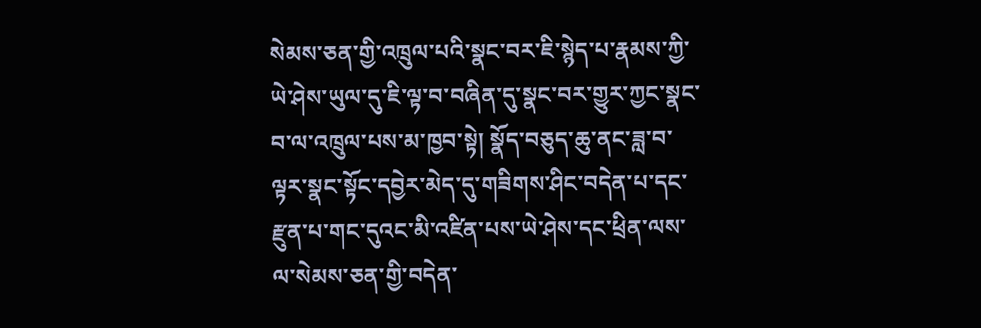སེམས་ཅན་གྱི་འཁྲུལ་པའི་སྣང་བར་ཇི་སྙེད་པ་རྣམས་ཀྱི་ཡེ་ཤེས་ཡུལ་དུ་ཇི་ལྟ་བ་བཞིན་དུ་སྣང་བར་གྱུར་ཀྱང་སྣང་བ་ལ་འཁྲུལ་པས་མ་ཁྱབ་སྟེ། སྣོད་བཅུད་ཆུ་ནང་ཟླ་བ་ལྟར་སྣང་སྟོང་དབྱེར་མེད་དུ་གཟིགས་ཤིང་བདེན་པ་དང་རྫུན་པ་གང་དུའང་མི་འཛིན་པས་ཡེ་ཤེས་དང་ཕྲིན་ལས་ལ་སེམས་ཅན་གྱི་བདེན་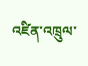འཛིན་འཁྲུལ་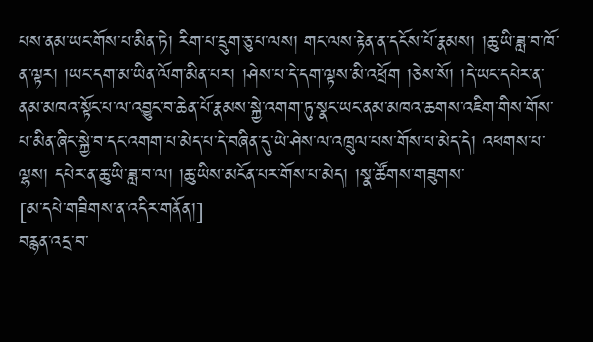པས་ནམ་ཡང་གོས་པ་མིན་ཏེ། རིག་པ་དྲུག་ཅུ་པ་ལས། གང་ལས་རྟེན་ན་དངོས་པོ་རྣམས། །ཆུ་ཡི་ཟླ་བ་ཁོ་ན་ལྟར། །ཡང་དག་མ་ཡིན་ལོག་མིན་པར། །ཤེས་པ་དེ་དག་ལྟས་མི་འཕྲོག །ཅེས་སོ། །དེ་ཡང་དཔེར་ན་ནམ་མཁའ་སྟོང་པ་ལ་འབྱུང་བ་ཆེན་པོ་རྣམས་སྐྱེ་འགག་ཏུ་སྣང་ཡང་ནམ་མཁའ་ཆགས་འཇིག་གིས་གོས་པ་མིན་ཞིང་སྐྱེ་བ་དང་འགག་པ་མེད་པ་དེ་བཞིན་དུ་ཡེ་ཤེས་ལ་འཁྲུལ་པས་གོས་པ་མེད་དེ། འཕགས་པ་ལྷས། དཔེར་ན་ཆུ་ཡི་ཟླ་བ་ལ། །ཆུ་ཡིས་མངོན་པར་གོས་པ་མེད། །སྣ་ཚོགས་གཟུགས་
[མ་དཔེ་གཟིགས་ན་འདིར་གནོན།]
བརྙན་འདྲ་བ་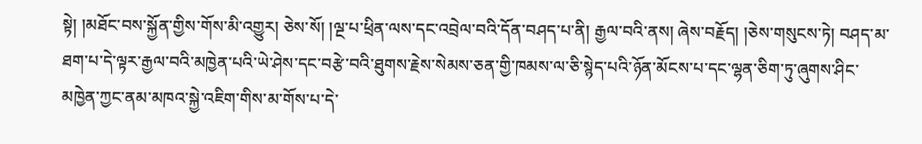སྟེ། །མཐོང་བས་སྐྱོན་གྱིས་གོས་མི་འགྱུར། ཅེས་སོ། །ལྔ་པ་ཕྲིན་ལས་དང་འབྲེལ་བའི་དོན་བཤད་པ་ནི། རྒྱལ་བའི་ནས། ཞེས་བརྗོད། །ཅེས་གསུངས་ཏེ། བཤད་མ་ཐག་པ་དེ་ལྟར་རྒྱལ་བའི་མཁྱེན་པའི་ཡེ་ཤེས་དང་བརྩེ་བའི་ཐུགས་རྗེས་སེམས་ཅན་གྱི་ཁམས་ལ་ཅི་སྙེད་པའི་ཉོན་མོངས་པ་དང་ལྷན་ཅིག་ཏུ་ཞུགས་ཤིང་མཁྱེན་ཀྱང་ནམ་མཁའ་སྐྱེ་འཇིག་གིས་མ་གོས་པ་དེ་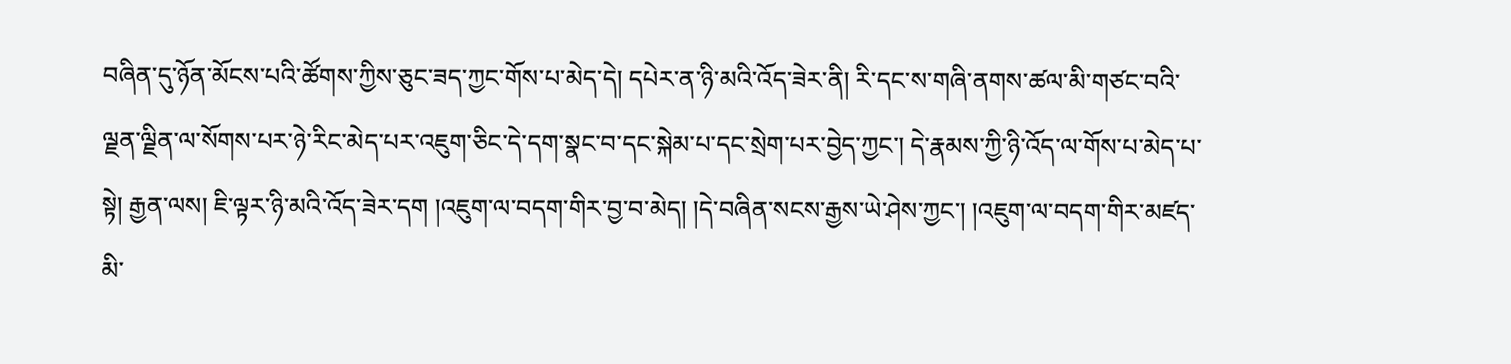བཞིན་དུ་ཉོན་མོངས་པའི་ཚོགས་ཀྱིས་ཅུང་ཟད་ཀྱང་གོས་པ་མེད་དེ། དཔེར་ན་ཉི་མའི་འོད་ཟེར་ནི། རི་དང་ས་གཞི་ནགས་ཚལ་མི་གཙང་བའི་ལྗན་ལྗིན་ལ་སོགས་པར་ཉེ་རིང་མེད་པར་འཇུག་ཅིང་དེ་དག་སྣང་བ་དང་སྐེམ་པ་དང་སྲེག་པར་བྱེད་ཀྱང་། དེ་རྣམས་ཀྱི་ཉི་འོད་ལ་གོས་པ་མེད་པ་སྟེ། རྒྱན་ལས། ཇི་ལྟར་ཉི་མའི་འོད་ཟེར་དག །འཇུག་ལ་བདག་གིར་བྱ་བ་མེད། །དེ་བཞིན་སངས་རྒྱས་ཡེ་ཤེས་ཀྱང་། །འཇུག་ལ་བདག་གིར་མཛད་མི་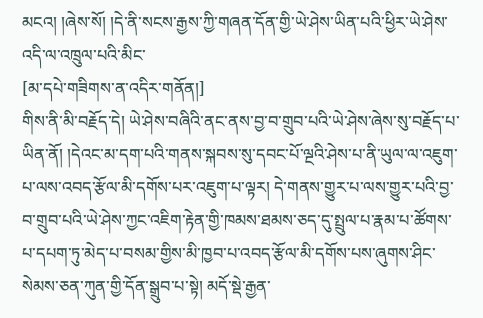མངའ། །ཞེས་སོ། །དེ་ནི་སངས་རྒྱས་ཀྱི་གཞན་དོན་གྱི་ཡེ་ཤེས་ཡིན་པའི་ཕྱིར་ཡེ་ཤེས་འདི་ལ་འཁྲུལ་པའི་མིང་
[མ་དཔེ་གཟིགས་ན་འདིར་གནོན།]
གིས་ནི་མི་བརྗོད་དེ། ཡེ་ཤེས་བཞིའི་ནང་ནས་བྱ་བ་གྲུབ་པའི་ཡེ་ཤེས་ཞེས་སུ་བརྗོད་པ་ཡིན་ནོ། །དེའང་མ་དག་པའི་གནས་སྐབས་སུ་དབང་པོ་ལྔའི་ཤེས་པ་ནི་ཡུལ་ལ་འཇུག་པ་ལས་འབད་རྩོལ་མི་དགོས་པར་འཇུག་པ་ལྟར། དེ་གནས་གྱུར་པ་ལས་གྱུར་པའི་བྱ་བ་གྲུབ་པའི་ཡེ་ཤེས་ཀྱང་འཇིག་རྟེན་གྱི་ཁམས་ཐམས་ཅད་དུ་སྤྲུལ་པ་རྣམ་པ་ཚོགས་པ་དཔག་ཏུ་མེད་པ་བསམ་གྱིས་མི་ཁྱབ་པ་འབད་རྩོལ་མི་དགོས་པས་ཞུགས་ཤིང་སེམས་ཅན་ཀུན་གྱི་དོན་སྒྲུབ་པ་སྟེ། མདོ་སྡེ་རྒྱན་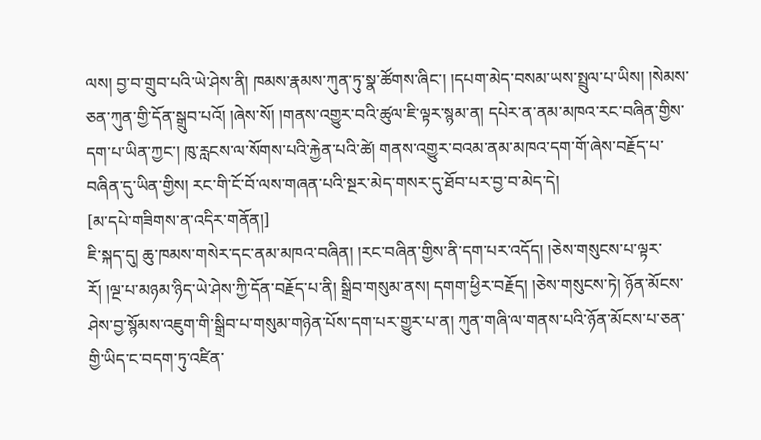ལས། བྱ་བ་གྲུབ་པའི་ཡེ་ཤེས་ནི། ཁམས་རྣམས་ཀུན་ཏུ་སྣ་ཚོགས་ཞིང་། །དཔག་མེད་བསམ་ཡས་སྤྲུལ་པ་ཡིས། །སེམས་ཅན་ཀུན་གྱི་དོན་སྒྲུབ་པའོ། །ཞེས་སོ། །གནས་འགྱུར་བའི་ཚུལ་ཇི་ལྟར་སྙམ་ན། དཔེར་ན་ནམ་མཁའ་རང་བཞིན་གྱིས་དག་པ་ཡིན་ཀྱང་། ཁུ་རླངས་ལ་སོགས་པའི་རྐྱེན་པའི་ཚེ། གནས་འགྱུར་བའམ་ནམ་མཁའ་དག་གོ་ཞེས་བརྗོད་པ་བཞིན་དུ་ཡིན་གྱིས། རང་གི་ངོ་བོ་ལས་གཞན་པའི་སྔར་མེད་གསར་དུ་ཐོབ་པར་བྱ་བ་མེད་དེ།
[མ་དཔེ་གཟིགས་ན་འདིར་གནོན།]
ཇི་སྐད་དུ། ཆུ་ཁམས་གསེར་དང་ནམ་མཁའ་བཞིན། །རང་བཞིན་གྱིས་ནི་དག་པར་འདོད། །ཅེས་གསུངས་པ་ལྟར་རོ། །ལྔ་པ་མཉམ་ཉིད་ཡེ་ཤེས་ཀྱི་དོན་བརྗོད་པ་ནི། སྒྲིབ་གསུམ་ནས། དགག་ཕྱིར་བརྗོད། །ཅེས་གསུངས་ཏེ། ཉོན་མོངས་ཤེས་བྱ་སྙོམས་འཇུག་གི་སྒྲིབ་པ་གསུམ་གཉེན་པོས་དག་པར་གྱུར་པ་ན། ཀུན་གཞི་ལ་གནས་པའི་ཉོན་མོངས་པ་ཅན་གྱི་ཡིད་ང་བདག་ཏུ་འཛིན་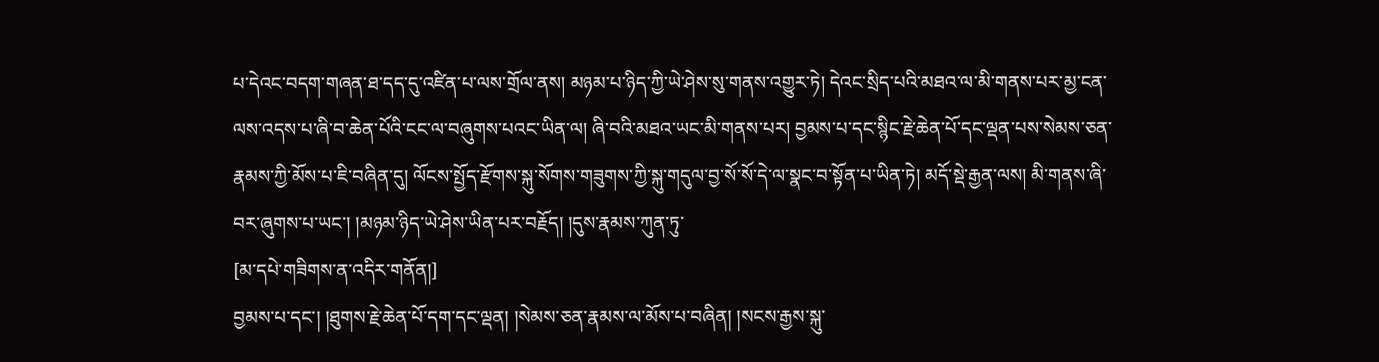པ་དེའང་བདག་གཞན་ཐ་དད་དུ་འཛིན་པ་ལས་གྲོལ་ནས། མཉམ་པ་ཉིད་ཀྱི་ཡེ་ཤེས་སུ་གནས་འགྱུར་ཏེ། དེའང་སྲིད་པའི་མཐའ་ལ་མི་གནས་པར་མྱ་ངན་ལས་འདས་པ་ཞི་བ་ཆེན་པོའི་ངང་ལ་བཞུགས་པའང་ཡིན་ལ། ཞི་བའི་མཐའ་ཡང་མི་གནས་པར། བྱམས་པ་དང་སྙིང་རྗེ་ཆེན་པོ་དང་ལྡན་པས་སེམས་ཅན་རྣམས་ཀྱི་མོས་པ་ཇི་བཞིན་དུ། ལོངས་སྤྱོད་རྫོགས་སྐུ་སོགས་གཟུགས་ཀྱི་སྐུ་གདུལ་བྱ་སོ་སོ་དེ་ལ་སྣང་བ་སྟོན་པ་ཡིན་ཏེ། མདོ་སྡེ་རྒྱན་ལས། མི་གནས་ཞི་བར་ཞུགས་པ་ཡང་། །མཉམ་ཉིད་ཡེ་ཤེས་ཡིན་པར་བརྗོད། །དུས་རྣམས་ཀུན་ཏུ་
[མ་དཔེ་གཟིགས་ན་འདིར་གནོན།]
བྱམས་པ་དང་། །ཐུགས་རྗེ་ཆེན་པོ་དག་དང་ལྡན། །སེམས་ཅན་རྣམས་ལ་མོས་པ་བཞིན། །སངས་རྒྱས་སྐུ་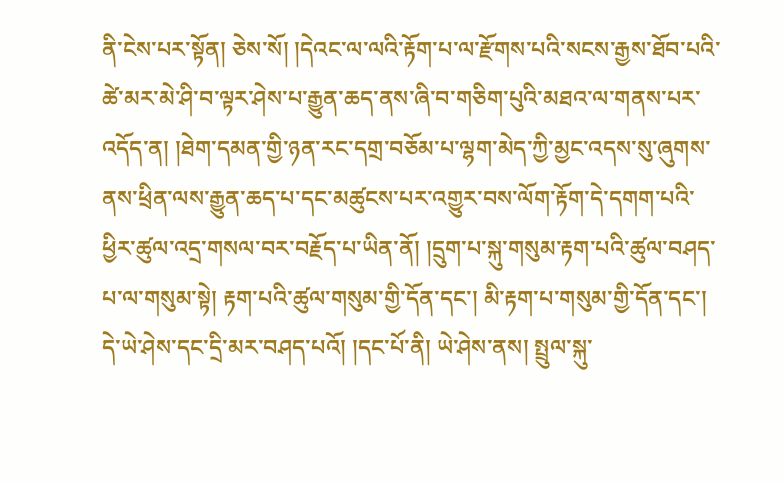ནི་ངེས་པར་སྟོན། ཅེས་སོ། །དེའང་ལ་ལའི་རྟོག་པ་ལ་རྫོགས་པའི་སངས་རྒྱས་ཐོབ་པའི་ཚེ་མར་མེ་ཤི་བ་ལྟར་ཤེས་པ་རྒྱུན་ཆད་ནས་ཞི་བ་གཅིག་པུའི་མཐའ་ལ་གནས་པར་འདོད་ན། །ཐེག་དམན་གྱི་ཉན་རང་དགྲ་བཅོམ་པ་ལྷག་མེད་ཀྱི་མྱང་འདས་སུ་ཞུགས་ནས་ཕྲིན་ལས་རྒྱུན་ཆད་པ་དང་མཚུངས་པར་འགྱུར་བས་ལོག་རྟོག་དེ་དགག་པའི་ཕྱིར་ཚུལ་འདྲ་གསལ་བར་བརྗོད་པ་ཡིན་ནོ། །དྲུག་པ་སྐུ་གསུམ་རྟག་པའི་ཚུལ་བཤད་པ་ལ་གསུམ་སྟེ། རྟག་པའི་ཚུལ་གསུམ་གྱི་དོན་དང་། མི་རྟག་པ་གསུམ་གྱི་དོན་དང་། དེ་ཡེ་ཤེས་དང་དྲི་མར་བཤད་པའོ། །དང་པོ་ནི། ཡེ་ཤེས་ནས། སྤྲུལ་སྐུ་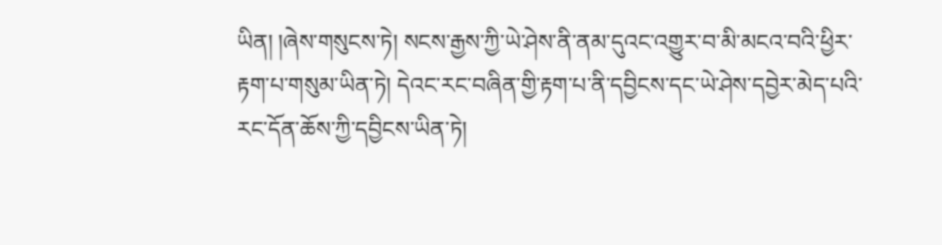ཡིན། །ཞེས་གསུངས་ཏེ། སངས་རྒྱས་ཀྱི་ཡེ་ཤེས་ནི་ནམ་དུའང་འགྱུར་བ་མི་མངའ་བའི་ཕྱིར་རྟག་པ་གསུམ་ཡིན་ཏེ། དེའང་རང་བཞིན་གྱི་རྟག་པ་ནི་དབྱིངས་དང་ཡེ་ཤེས་དབྱེར་མེད་པའི་རང་དོན་ཆོས་ཀྱི་དབྱིངས་ཡིན་ཏེ།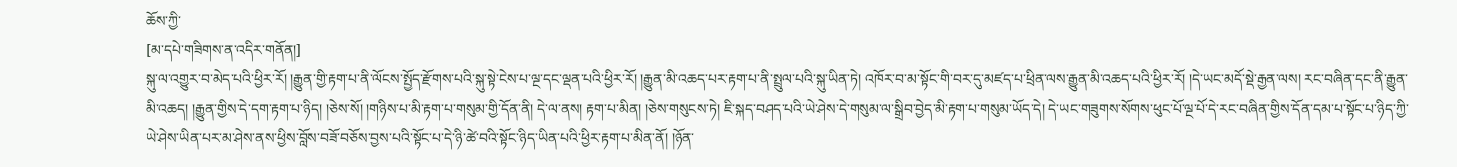ཆོས་ཀྱི་
[མ་དཔེ་གཟིགས་ན་འདིར་གནོན།]
སྐུ་ལ་འགྱུར་བ་མེད་པའི་ཕྱིར་རོ། །རྒྱུན་གྱི་རྟག་པ་ནི་ལོངས་སྤྱོད་རྫོགས་པའི་སྐུ་སྟེ་ངེས་པ་ལྔ་དང་ལྡན་པའི་ཕྱིར་རོ། །རྒྱུན་མི་འཆད་པར་རྟག་པ་ནི་སྤྲུལ་པའི་སྐུ་ཡིན་ཏེ། འཁོར་བ་མ་སྟོང་གི་བར་དུ་མཛད་པ་ཕྲིན་ལས་རྒྱུན་མི་འཆད་པའི་ཕྱིར་རོ། །དེ་ཡང་མདོ་སྡེ་རྒྱན་ལས། རང་བཞིན་དང་ནི་རྒྱུན་མི་འཆད། །རྒྱུན་གྱིས་དེ་དག་རྟག་པ་ཉིད། །ཅེས་སོ། །གཉིས་པ་མི་རྟག་པ་གསུམ་གྱི་དོན་ནི། དེ་ལ་ནས། རྟག་པ་མིན། །ཅེས་གསུངས་ཏེ། ཇི་སྐད་བཤད་པའི་ཡེ་ཤེས་དེ་གསུམ་ལ་སྒྲིབ་བྱེད་མི་རྟག་པ་གསུམ་ཡོད་དེ། དེ་ཡང་གཟུགས་སོགས་ཕུང་པོ་ལྔ་པོ་དེ་རང་བཞིན་གྱིས་དོན་དམ་པ་སྟོང་པ་ཉིད་ཀྱི་ཡེ་ཤེས་ཡིན་པར་མ་ཤེས་ནས་ཕྱིས་བློས་བཟོ་བཅོས་བྱས་པའི་སྟོང་པ་དེ་ཉི་ཚེ་བའི་སྟོང་ཉིད་ཡིན་པའི་ཕྱིར་རྟག་པ་མིན་ནོ། །ཉོན་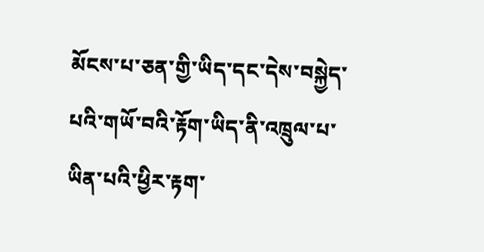མོངས་པ་ཅན་གྱི་ཡིད་དང་དེས་བསྐྱེད་པའི་གཡོ་བའི་རྟོག་ཡིད་ནི་འཁྲུལ་པ་ཡིན་པའི་ཕྱིར་རྟག་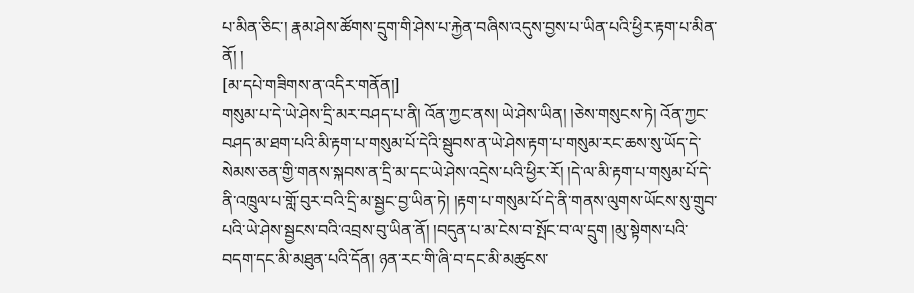པ་མིན་ཅིང་། རྣམ་ཤེས་ཚོགས་དྲུག་གི་ཤེས་པ་རྐྱེན་བཞིས་འདུས་བྱས་པ་ཡིན་པའི་ཕྱིར་རྟག་པ་མིན་ནོ། །
[མ་དཔེ་གཟིགས་ན་འདིར་གནོན།]
གསུམ་པ་དེ་ཡེ་ཤེས་དྲི་མར་བཤད་པ་ནི། འོན་ཀྱང་ནས། ཡེ་ཤེས་ཡིན། །ཅེས་གསུངས་ཏེ། འོན་ཀྱང་བཤད་མ་ཐག་པའི་མི་རྟག་པ་གསུམ་པོ་དེའི་སྦུབས་ན་ཡེ་ཤེས་རྟག་པ་གསུམ་རང་ཆས་སུ་ཡོད་དེ་སེམས་ཅན་གྱི་གནས་སྐབས་ན་དྲི་མ་དང་ཡེ་ཤེས་འདྲེས་པའི་ཕྱིར་རོ། །དེ་ལ་མི་རྟག་པ་གསུམ་པོ་དེ་ནི་འཁྲུལ་པ་གློ་བུར་བའི་དྲི་མ་སྦྱང་བྱ་ཡིན་ཏེ། །རྟག་པ་གསུམ་པོ་དེ་ནི་གནས་ལུགས་ཡོངས་སུ་གྲུབ་པའི་ཡེ་ཤེས་སྦྱངས་བའི་འབྲས་བུ་ཡིན་ནོ། །བདུན་པ་མ་ངེས་བ་སྤོང་བ་ལ་དྲུག །མུ་སྟེགས་པའི་བདག་དང་མི་མཐུན་པའི་དོན། ཉན་རང་གི་ཞི་བ་དང་མི་མཚུངས་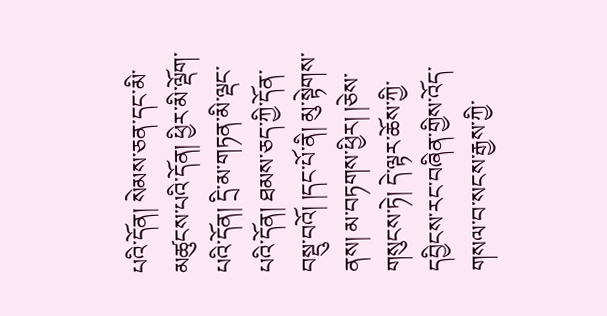པའི་དོན། སེམས་ཅན་དང་མི་མཚུངས་པའི་དོན། ཕྱིར་མི་ལྡོག་པའི་དོན། དྲི་མ་གཏན་མི་ལྡང་པའི་དོན། ཐམས་ཅད་ཀྱི་དོན་བསྡུ་བའོ། །དང་པོ་ནི། མུ་སྟེགས་ནས། མ་བཏགས་ཕྱིར། །ཅེས་གསུངས་ཏེ། དེ་ལྟར་ཆོས་ཀྱི་དབྱིངས་རང་བཞིན་གྱིས་འོད་གསལ་བ་སངས་རྒྱས་ཀྱི་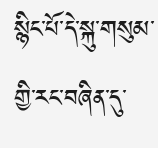སྙིང་པོ་དེ་སྐུ་གསུམ་གྱི་རང་བཞིན་དུ་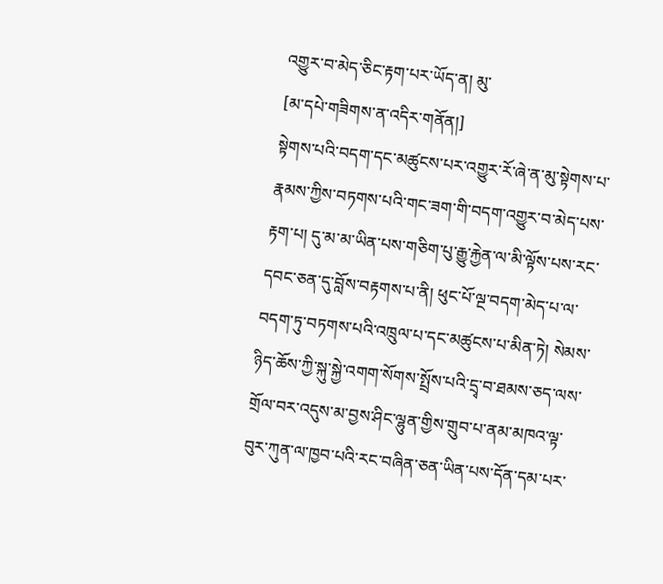འགྱུར་བ་མེད་ཅིང་རྟག་པར་ཡོད་ན། མུ་
[མ་དཔེ་གཟིགས་ན་འདིར་གནོན།]
སྟེགས་པའི་བདག་དང་མཚུངས་པར་འགྱུར་རོ་ཞེ་ན་མུ་སྟེགས་པ་རྣམས་ཀྱིས་བཏགས་པའི་གང་ཟག་གི་བདག་འགྱུར་བ་མེད་པས་རྟག་པ། དུ་མ་མ་ཡིན་པས་གཅིག་པུ་རྒྱུ་རྐྱེན་ལ་མི་ལྟོས་པས་རང་དབང་ཅན་དུ་བློས་བརྟགས་པ་ནི། ཕུང་པོ་ལྔ་བདག་མེད་པ་ལ་བདག་ཏུ་བཏགས་པའི་འཁྲུལ་པ་དང་མཚུངས་པ་མིན་ཏེ། སེམས་ཉིད་ཆོས་ཀྱི་སྐུ་སྐྱེ་འགག་སོགས་སྤྲོས་པའི་དྲྭ་བ་ཐམས་ཅད་ལས་གྲོལ་བར་འདུས་མ་བྱས་ཤིང་ལྷུན་གྱིས་གྲུབ་པ་ནམ་མཁའ་ལྟ་བུར་ཀུན་ལ་ཁྱབ་པའི་རང་བཞིན་ཅན་ཡིན་པས་དོན་དམ་པར་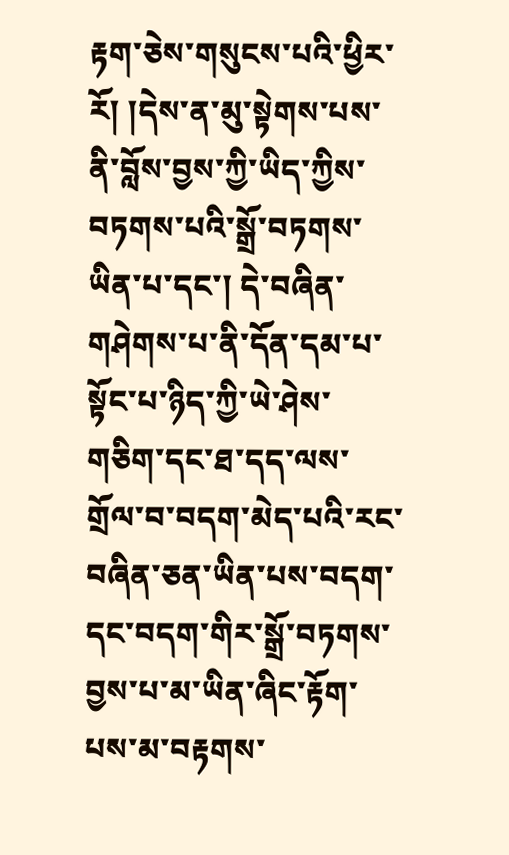རྟག་ཅེས་གསུངས་པའི་ཕྱིར་རོ། །དེས་ན་མུ་སྟེགས་པས་ནི་བློས་བྱས་ཀྱི་ཡིད་ཀྱིས་བཏགས་པའི་སྒྲོ་བཏགས་ཡིན་པ་དང་། དེ་བཞིན་གཤེགས་པ་ནི་དོན་དམ་པ་སྟོང་པ་ཉིད་ཀྱི་ཡེ་ཤེས་གཅིག་དང་ཐ་དད་ལས་གྲོལ་བ་བདག་མེད་པའི་རང་བཞིན་ཅན་ཡིན་པས་བདག་དང་བདག་གིར་སྒྲོ་བཏགས་བྱས་པ་མ་ཡིན་ཞིང་རྟོག་པས་མ་བརྟགས་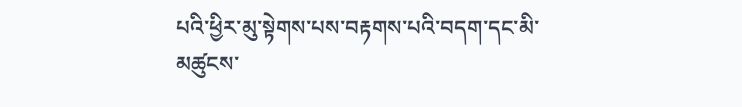པའི་ཕྱིར་མུ་སྟེགས་པས་བརྟགས་པའི་བདག་དང་མི་མཚུངས་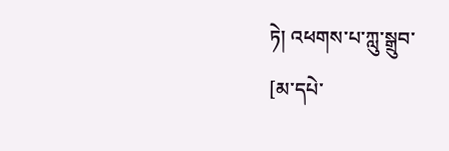ཏེ། འཕགས་པ་ཀླུ་སྒྲུབ་
[མ་དཔེ་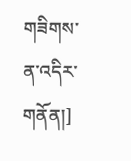གཟིགས་ན་འདིར་གནོན།]